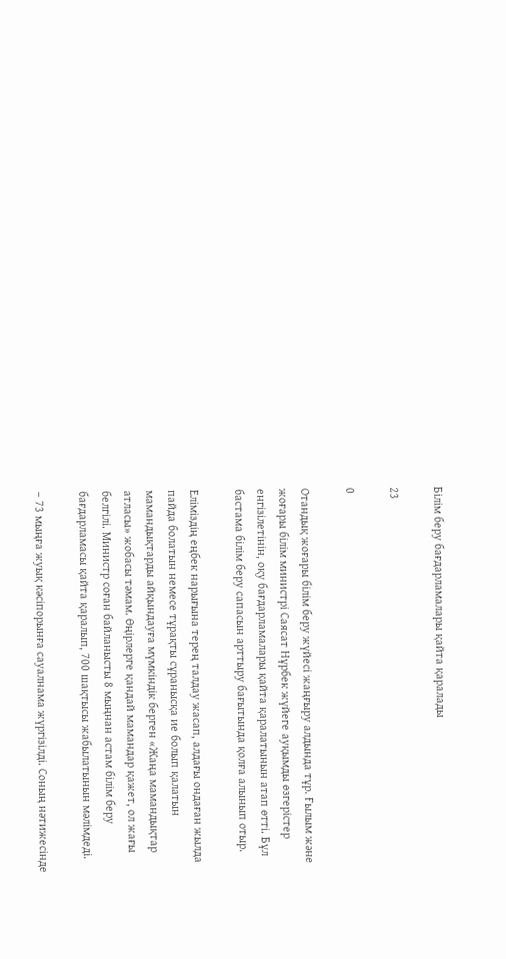Білім беру бағдарламалары қайта қаралады

23

0

Отандық жоғары білім беру жүйесі жаңғыру алдында тұр. Ғылым және жоғары білім министрі Саясат Нұрбек жүйеге ауқымды өзгерістер енгізілетінін, оқу бағдарламалары қайта қаралатынын атап өтті. Бұл бастама білім беру сапасын арттыру бағытында қолға алынып отыр.

Еліміздің еңбек нарығына терең талдау жасап, алдағы ондаған жылда пайда болатын немесе тұрақты сұранысқа ие болып қалатын мамандықтарды айқындауға мүмкіндік берген «Жаңа мамандықтар атласы» жобасы тәмам. Өңірлерге қандай мамандар қажет, ол жағы белгілі. Министр соған байланысты 8 мыңнан астам білім беру бағдарламасы қайта қаралып, 700 шақтысы жабылатынын мәлімдеді.

– 73 мыңға жуық кәсіпорынға сауалнама жүргізілді. Соның нәтижесінде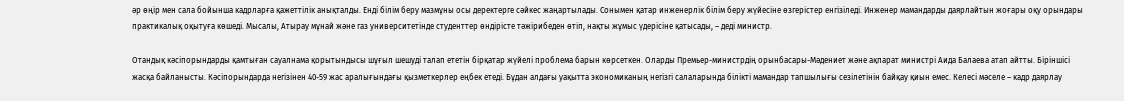әр өңір мен сала бойынша кадрларға қажеттілік анықталды. Енді білім беру мазмұны осы деректерге сәйкес жаңартылады. Сонымен қатар инженерлік білім беру жүйесіне өзгерістер енгізіледі. Инженер мамандарды даярлайтын жоғары оқу орындары практикалық оқытуға көшеді. Мысалы, Атырау мұнай және газ университетінде студенттер өндірісте тәжірибеден өтіп, нақты жұмыс үдерісіне қатысады, – деді министр.

Отандық кәсіпорындарды қамтыған сауалнама қорытындысы шұғыл шешуді талап ететін бірқатар жүйелі проблема барын көрсеткен. Оларды Премьер-министрдің орынбасары-Мәдениет және ақпарат министрі Аида Балаева атап айтты. Біріншісі жасқа байланысты. Кәсіпорындарда негізінен 40-59 жас аралығындағы қызметкерлер еңбек етеді. Бұдан алдағы уақытта экономиканың негізгі салаларында білікті мамандар тапшылығы сезілетінін байқау қиын емес. Келесі мәселе – кадр даярлау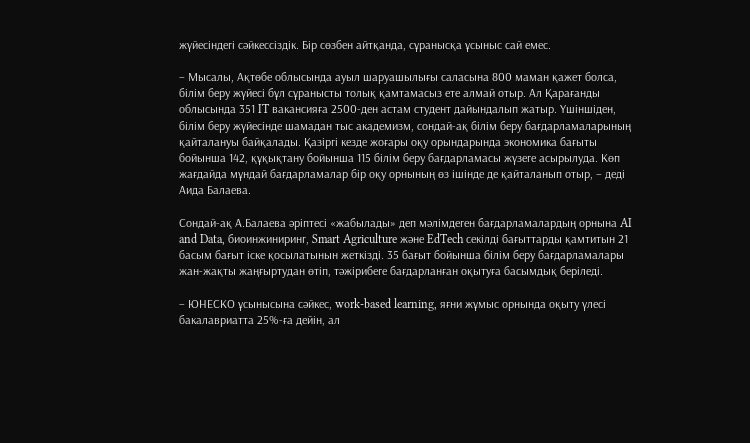жүйесіндегі сәйкессіздік. Бір сөзбен айтқанда, сұранысқа ұсыныс сай емес.

– Мысалы, Ақтөбе облысында ауыл шаруашылығы саласына 800 маман қажет болса, білім беру жүйесі бұл сұранысты толық қамтамасыз ете алмай отыр. Ал Қарағанды облысында 351 IT вакансияға 2500-ден астам студент дайындалып жатыр. Үшіншіден, білім беру жүйесінде шамадан тыс академизм, сондай-ақ білім беру бағдарламаларының қайталануы байқалады. Қазіргі кезде жоғары оқу орындарында экономика бағыты бойынша 142, құқықтану бойынша 115 білім беру бағдарламасы жүзеге асырылуда. Көп жағдайда мұндай бағдарламалар бір оқу орнының өз ішінде де қайталанып отыр, – деді Аида Балаева.

Сондай-ақ А.Балаева әріптесі «жабылады» деп мәлімдеген бағдарламалардың орнына AI and Data, биоинжиниринг, Smart Agriculture және EdTech секілді бағыттарды қамтитын 21 басым бағыт іске қосылатынын жеткізді. 35 бағыт бойынша білім беру бағдарламалары жан-жақты жаңғыртудан өтіп, тәжірибеге бағдарланған оқытуға басымдық беріледі.

– ЮНЕСКО ұсынысына сәйкес, work-based learning, яғни жұмыс орнында оқыту үлесі бакалавриатта 25%-ға дейін, ал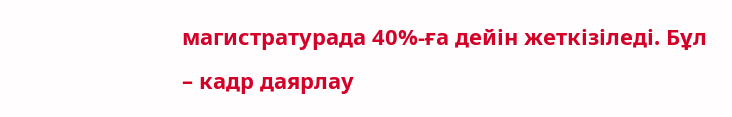магистратурада 40%-ға дейін жеткізіледі. Бұл – кадр даярлау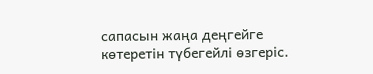сапасын жаңа деңгейге көтеретін түбегейлі өзгеріс.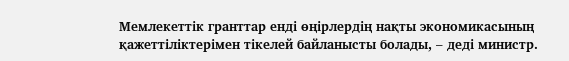Мемлекеттік гранттар енді өңірлердің нақты экономикасының қажеттіліктерімен тікелей байланысты болады, – деді министр.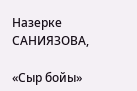Назерке САНИЯЗОВА,

«Сыр бойы»